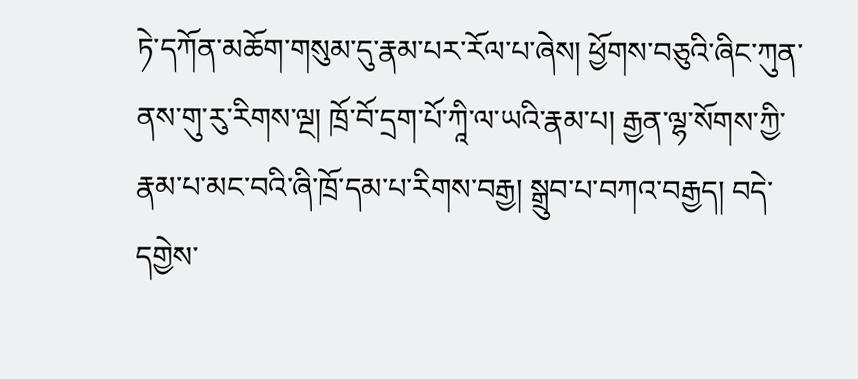ཏེ་དཀོན་མཆོག་གསུམ་དུ་རྣམ་པར་རོལ་པ་ཞེས། ཕྱོགས་བཅུའི་ཞིང་ཀུན་ནས་གུ་རུ་རིགས་ལྔ། ཁྲོ་བོ་དྲག་པོ་ཀཱི་ལ་ཡའི་རྣམ་པ། རྒྱན་ལྷ་སོགས་ཀྱི་རྣམ་པ་མང་བའི་ཞི་ཁྲོ་དམ་པ་རིགས་བརྒྱ། སྒྲུབ་པ་བཀའ་བརྒྱད། བདེ་དགྱེས་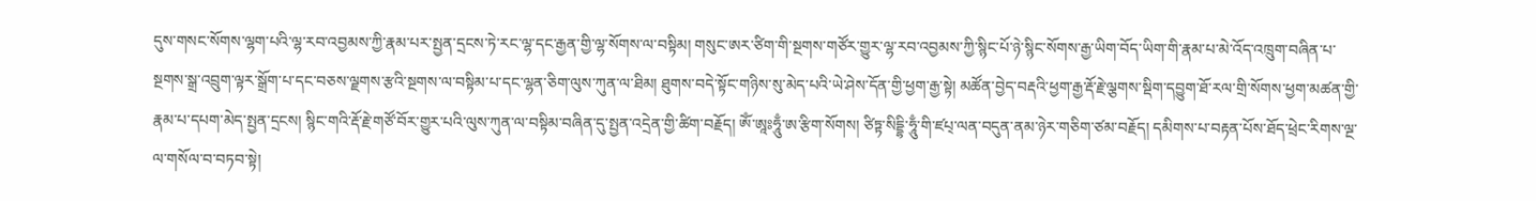དུས་གསང་སོགས་ལྷག་པའི་ལྷ་རབ་འབྱམས་ཀྱི་རྣམ་པར་སྤྱན་དྲངས་ཏེ་རང་ལྷ་དང་རྒྱན་གྱི་ལྷ་སོགས་ལ་བསྟིམ། གསུང་ཨར་ཙིག་གི་སྔགས་གཙོར་གྱུར་ལྷ་རབ་འབྱམས་ཀྱི་སྙིང་པོ་ཉེ་སྙིང་སོགས་རྒྱ་ཡིག་བོད་ཡིག་གི་རྣམ་པ་མེ་འོད་འཁྲུག་བཞིན་པ་སྔགས་སྒྲ་འབྲུག་ལྟར་སྒྲོག་པ་དང་བཅས་ལྗགས་རྩའི་སྔགས་ལ་བསྟིམ་པ་དང་ལྷན་ཅིག་ལུས་ཀུན་ལ་ཐིམ། ཐུགས་བདེ་སྟོང་གཉིས་སུ་མེད་པའི་ཡེ་ཤེས་དོན་གྱི་ཕྱག་རྒྱ་སྟེ། མཚོན་བྱེད་བརྡའི་ཕྱག་རྒྱ་རྡོ་རྗེ་ལྕགས་སྡིག་དབྱུག་ཐོ་རལ་གྲི་སོགས་ཕྱག་མཚན་གྱི་རྣམ་པ་དཔག་མེད་སྤྱན་དྲངས། སྙིང་གའི་རྡོ་རྗེ་གཙོ་བོར་གྱུར་པའི་ལུས་ཀུན་ལ་བསྟིམ་བཞིན་དུ་སྤྱན་འདྲེན་གྱི་ཚིག་བརྗོད། ཨོཾ་ཨཱཿཧཱུྃ་ཨ་རྩིག་སོགས། ཙིཏྟ་སིདྡྷི་ཧཱུྃ་གི་ཛཔ྄་ལན་བདུན་ནམ་ཉེར་གཅིག་ཙམ་བརྗོད། དམིགས་པ་བརྟན་པོས་ཐོད་ཕྲེང་རིགས་ལྔ་ལ་གསོལ་བ་བཏབ་སྟེ།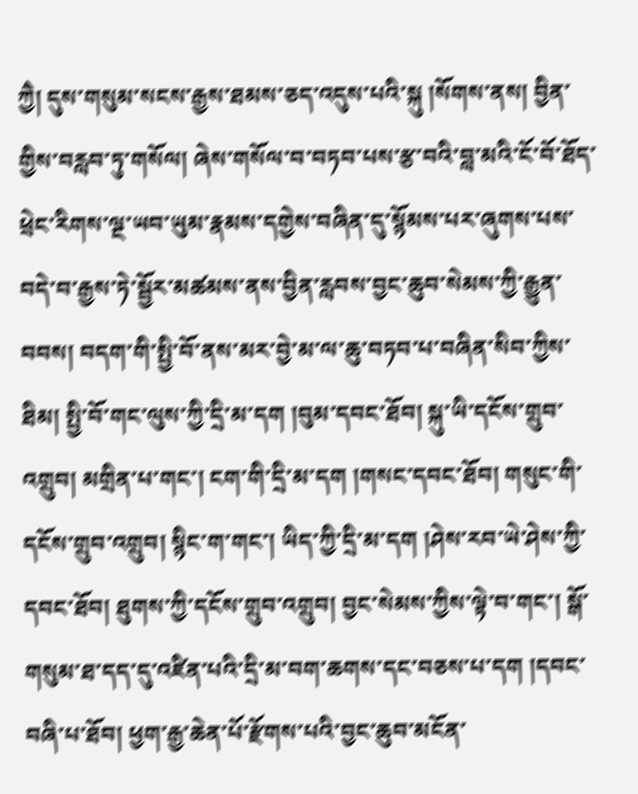ཀྱཻ། དུས་གསུམ་སངས་རྒྱས་ཐམས་ཅད་འདུས་པའི་སྐུ །སོགས་ནས། བྱིན་གྱིས་བརླབ་ཏུ་གསོལ། ཞེས་གསོལ་བ་བཏབ་པས་རྩ་བའི་བླ་མའི་ངོ་བོ་ཐོད་ཕྲེང་རིགས་ལྔ་ཡབ་ཡུམ་རྣམས་དགྱེས་བཞིན་དུ་སྙོམས་པར་ཞུགས་པས་བདེ་བ་རྒྱས་ཏེ་སྦྱོར་མཚམས་ནས་བྱིན་རླབས་བྱང་ཆུབ་སེམས་ཀྱི་རྒྱུན་བབས། བདག་གི་སྤྱི་བོ་ནས་མར་བྱེ་མ་ལ་ཆུ་བཏབ་པ་བཞིན་སིབ་ཀྱིས་ཐིམ། སྤྱི་བོ་གང་ལུས་ཀྱི་དྲི་མ་དག །བུམ་དབང་ཐོབ། སྐུ་ཡི་དངོས་གྲུབ་འགྲུབ། མགྲིན་པ་གང་། ངག་གི་དྲི་མ་དག །གསང་དབང་ཐོབ། གསུང་གི་དངོས་གྲུབ་འགྲུབ། སྙིང་ག་གང་། ཡིད་ཀྱི་དྲི་མ་དག །ཤེས་རབ་ཡེ་ཤེས་ཀྱི་དབང་ཐོབ། ཐུགས་ཀྱི་དངོས་གྲུབ་འགྲུབ། བྱང་སེམས་ཀྱིས་ལྟེ་བ་གང་། སྒོ་གསུམ་ཐ་དད་དུ་འཛིན་པའི་དྲི་མ་བག་ཆགས་དང་བཅས་པ་དག །དབང་བཞི་པ་ཐོབ། ཕྱག་རྒྱ་ཆེན་པོ་རྫོགས་པའི་བྱང་ཆུབ་མངོན་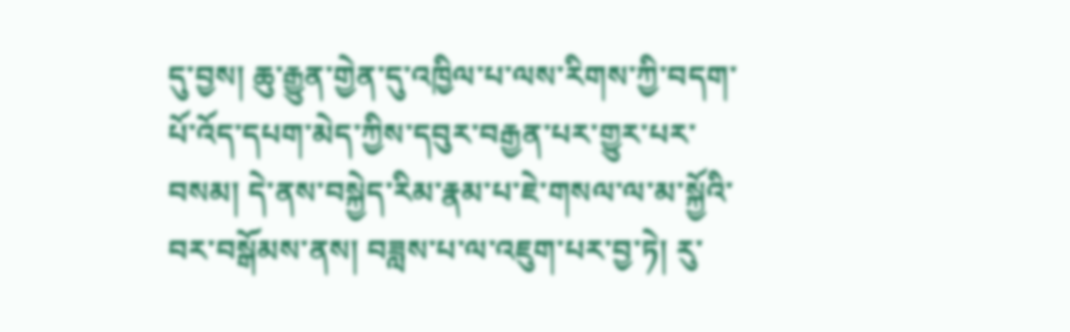དུ་བྱས། ཆུ་རྒྱུན་གྱེན་དུ་འཁྱིལ་པ་ལས་རིགས་ཀྱི་བདག་པོ་འོད་དཔག་མེད་ཀྱིས་དབུར་བརྒྱན་པར་གྱུར་པར་བསམ། དེ་ནས་བསྐྱེད་རིམ་རྣམ་པ་ཇེ་གསལ་ལ་མ་སྐྱོའི་བར་བསྒོམས་ནས། བཟླས་པ་ལ་འཇུག་པར་བྱ་ཏེ། རུ་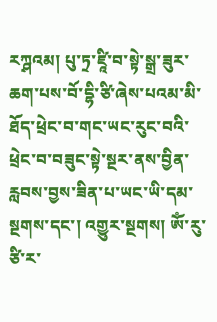རཀྴའམ། པུ་ཏྲ་ཛཱི་བ་སྟེ་སྒྲ་ཟུར་ཆག་པས་བོ་དྷི་ཙི་ཞེས་པའམ་མི་ཐོད་ཕྲེང་བ་གང་ཡང་རུང་བའི་ཕྲེང་བ་བཟུང་སྟེ་སྔར་ནས་བྱིན་རླབས་བྱས་ཟིན་པ་ཡང་ཡི་དམ་སྔགས་དང་། འགྱུར་སྔགས། ཨོཾ་རུ་ཙི་ར་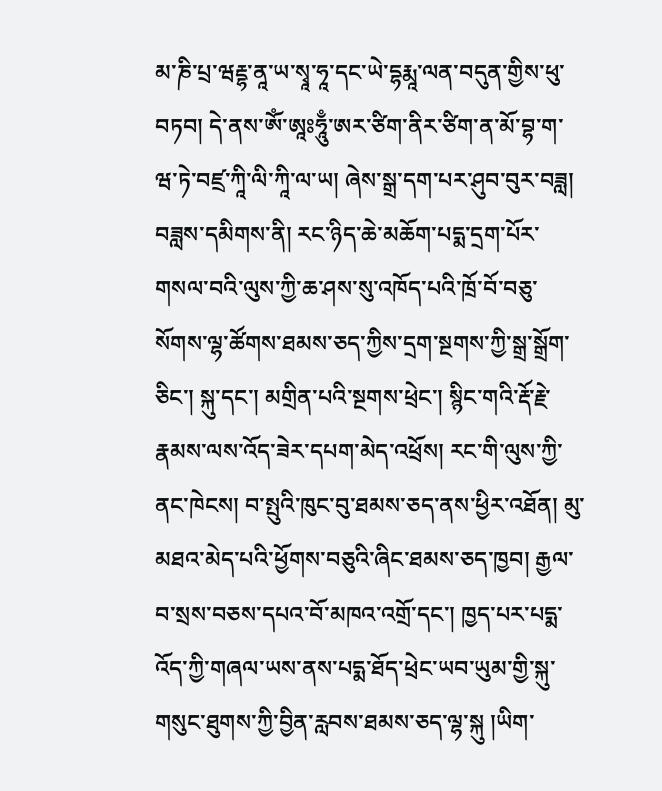མ་ཎི་པྲ་ཝརྡྷ་ནཱ་ཡ་སྭཱ་ཧཱ་དང་ཡེ་དྷརྨཱ་ལན་བདུན་གྱིས་ཕུ་བཏབ། དེ་ནས་ཨོཾ་ཨཱཿཧཱུྃ་ཨར་ཙིག་ནིར་ཙིག་ན་མོ་བྷ་ག་ཝ་ཏེ་བཛྲ་ཀཱི་ལི་ཀཱི་ལ་ཡ། ཞེས་སྒྲ་དག་པར་ཤུབ་བུར་བཟླ། བཟླས་དམིགས་ནི། རང་ཉིད་ཆེ་མཆོག་པདྨ་དྲག་པོར་གསལ་བའི་ལུས་ཀྱི་ཆ་ཤས་སུ་འཁོད་པའི་ཁྲོ་བོ་བཅུ་སོགས་ལྷ་ཚོགས་ཐམས་ཅད་ཀྱིས་དྲག་སྔགས་ཀྱི་སྒྲ་སྒྲོག་ཅིང་། སྐུ་དང་། མགྲིན་པའི་སྔགས་ཕྲེང་། སྙིང་གའི་རྡོ་རྗེ་རྣམས་ལས་འོད་ཟེར་དཔག་མེད་འཕྲོས། རང་གི་ལུས་ཀྱི་ནང་ཁེངས། བ་སྤུའི་ཁུང་བུ་ཐམས་ཅད་ནས་ཕྱིར་འཐོན། མུ་མཐའ་མེད་པའི་ཕྱོགས་བཅུའི་ཞིང་ཐམས་ཅད་ཁྱབ། རྒྱལ་བ་སྲས་བཅས་དཔའ་བོ་མཁའ་འགྲོ་དང་། ཁྱད་པར་པདྨ་འོད་ཀྱི་གཞལ་ཡས་ནས་པདྨ་ཐོད་ཕྲེང་ཡབ་ཡུམ་གྱི་སྐུ་གསུང་ཐུགས་ཀྱི་བྱིན་རླབས་ཐམས་ཅད་ལྷ་སྐུ །ཡིག་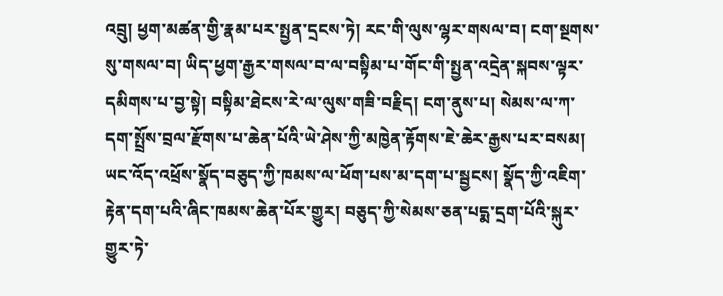འབྲུ། ཕྱག་མཚན་གྱི་རྣམ་པར་སྤྱན་དྲངས་ཏེ། རང་གི་ལུས་ལྷར་གསལ་བ། ངག་སྔགས་སུ་གསལ་བ། ཡིད་ཕྱག་རྒྱར་གསལ་བ་ལ་བསྟིམ་པ་གོང་གི་སྤྱན་འདྲེན་སྐབས་ལྟར་དམིགས་པ་བྱ་སྟེ། བསྟིམ་ཐེངས་རེ་ལ་ལུས་གཟི་བརྗིད། ངག་ནུས་པ། སེམས་ལ་ཀ་དག་སྤྲོས་བྲལ་རྫོགས་པ་ཆེན་པོའི་ཡེ་ཤེས་ཀྱི་མཁྱེན་རྟོགས་ཇེ་ཆེར་རྒྱས་པར་བསམ། ཡང་འོད་འཕྲོས་སྣོད་བཅུད་ཀྱི་ཁམས་ལ་ཕོག་པས་མ་དག་པ་སྦྱངས། སྣོད་ཀྱི་འཇིག་རྟེན་དག་པའི་ཞིང་ཁམས་ཆེན་པོར་གྱུར། བཅུད་ཀྱི་སེམས་ཅན་པདྨ་དྲག་པོའི་སྐུར་གྱུར་ཏེ་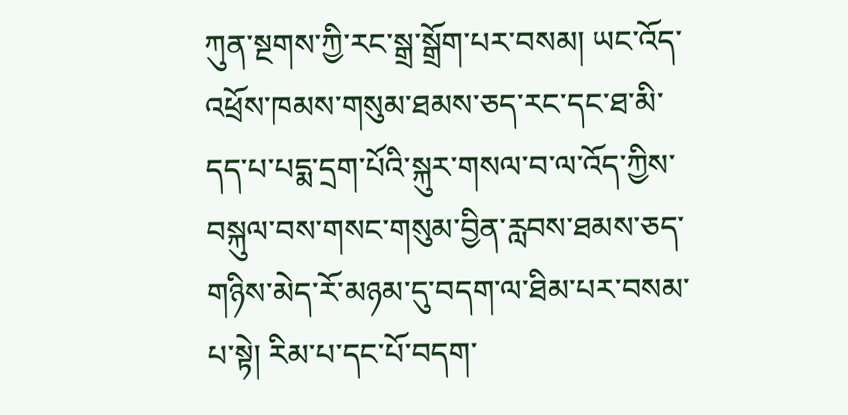ཀུན་སྔགས་ཀྱི་རང་སྒྲ་སྒྲོག་པར་བསམ། ཡང་འོད་འཕྲོས་ཁམས་གསུམ་ཐམས་ཅད་རང་དང་ཐ་མི་དད་པ་པདྨ་དྲག་པོའི་སྐུར་གསལ་བ་ལ་འོད་ཀྱིས་བསྐུལ་བས་གསང་གསུམ་བྱིན་རླབས་ཐམས་ཅད་གཉིས་མེད་རོ་མཉམ་དུ་བདག་ལ་ཐིམ་པར་བསམ་པ་སྟེ། རིམ་པ་དང་པོ་བདག་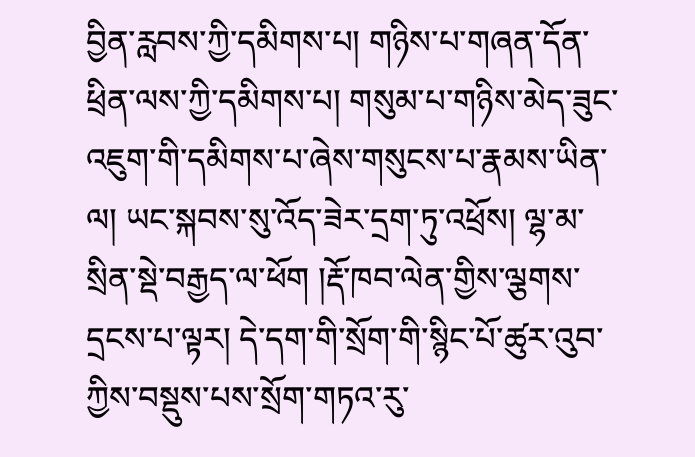བྱིན་རླབས་ཀྱི་དམིགས་པ། གཉིས་པ་གཞན་དོན་ཕྲིན་ལས་ཀྱི་དམིགས་པ། གསུམ་པ་གཉིས་མེད་ཟུང་འཇུག་གི་དམིགས་པ་ཞེས་གསུངས་པ་རྣམས་ཡིན་ལ། ཡང་སྐབས་སུ་འོད་ཟེར་དྲག་ཏུ་འཕྲོས། ལྷ་མ་སྲིན་སྡེ་བརྒྱད་ལ་ཕོག །རྡོ་ཁབ་ལེན་གྱིས་ལྕགས་དྲངས་པ་ལྟར། དེ་དག་གི་སྲོག་གི་སྙིང་པོ་ཚུར་འུབ་ཀྱིས་བསྡུས་པས་སྲོག་གཏའ་རུ་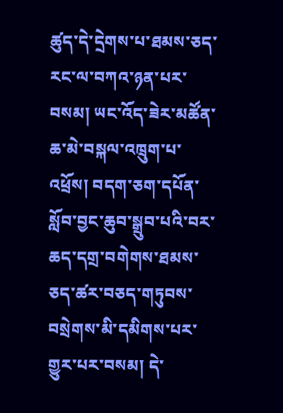ཚུད་དེ་དྲེགས་པ་ཐམས་ཅད་རང་ལ་བཀའ་ཉན་པར་བསམ། ཡང་འོད་ཟེར་མཚོན་ཆ་མེ་བསྐལ་འཁྲུག་པ་འཕྲོས། བདག་ཅག་དཔོན་སློབ་བྱང་ཆུབ་སྒྲུབ་པའི་བར་ཆད་དགྲ་བགེགས་ཐམས་ཅད་ཚར་བཅད་གཏུབས་བསྲེགས་མི་དམིགས་པར་གྱུར་པར་བསམ། དེ་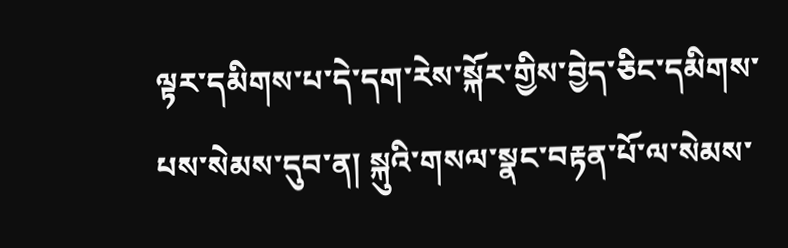ལྟར་དམིགས་པ་དེ་དག་རེས་སྐོར་གྱིས་བྱེད་ཅིང་དམིགས་པས་སེམས་དུབ་ན། སྐུའི་གསལ་སྣང་བརྟན་པོ་ལ་སེམས་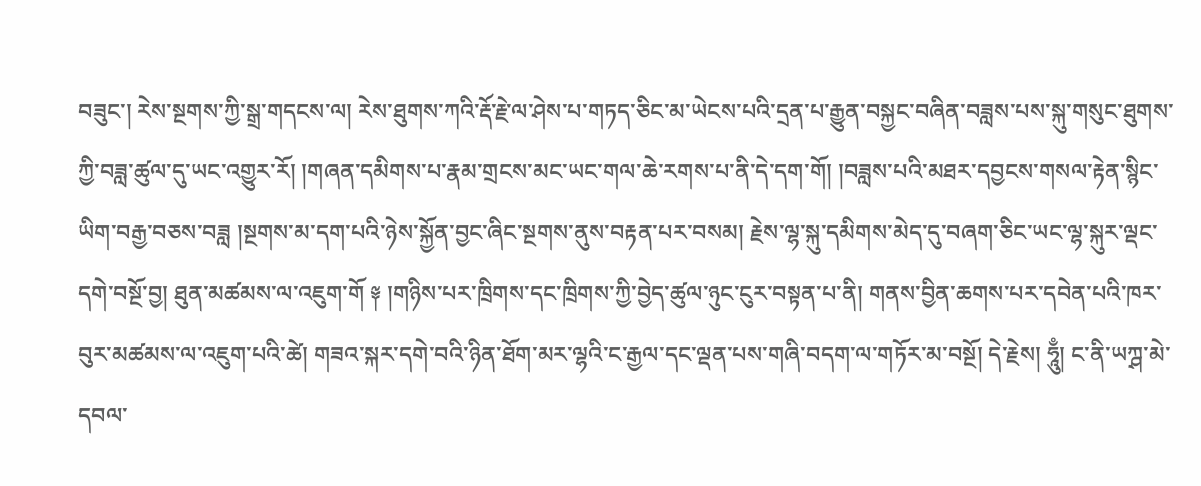བཟུང་། རེས་སྔགས་ཀྱི་སྒྲ་གདངས་ལ། རེས་ཐུགས་ཀའི་རྡོ་རྗེ་ལ་ཤེས་པ་གཏད་ཅིང་མ་ཡེངས་པའི་དྲན་པ་རྒྱུན་བསྐྱང་བཞིན་བཟླས་པས་སྐུ་གསུང་ཐུགས་ཀྱི་བཟླ་ཚུལ་དུ་ཡང་འགྱུར་རོ། །གཞན་དམིགས་པ་རྣམ་གྲངས་མང་ཡང་གལ་ཆེ་རགས་པ་ནི་དེ་དག་གོ། །བཟླས་པའི་མཐར་དབྱངས་གསལ་རྟེན་སྙིང་ཡིག་བརྒྱ་བཅས་བཟླ །སྔགས་མ་དག་པའི་ཉེས་སྐྱོན་བྱང་ཞིང་སྔགས་ནུས་བརྟན་པར་བསམ། རྗེས་ལྷ་སྐུ་དམིགས་མེད་དུ་བཞག་ཅིང་ཡང་ལྷ་སྐུར་ལྡང་དགེ་བསྔོ་བྱ། ཐུན་མཚམས་ལ་འཇུག་གོ ༈ །གཉིས་པར་ཁྲིགས་དང་ཁྲིགས་ཀྱི་བྱེད་ཚུལ་ཉུང་ངུར་བསྟན་པ་ནི། གནས་བྱིན་ཆགས་པར་དབེན་པའི་ཁར་བུར་མཚམས་ལ་འཇུག་པའི་ཚེ། གཟའ་སྐར་དགེ་བའི་ཉིན་ཐོག་མར་ལྷའི་ང་རྒྱལ་དང་ལྡན་པས་གཞི་བདག་ལ་གཏོར་མ་བསྔོ། དེ་རྗེས། ཧཱུྃ། ང་ནི་ཡཀྴ་མེ་དབལ་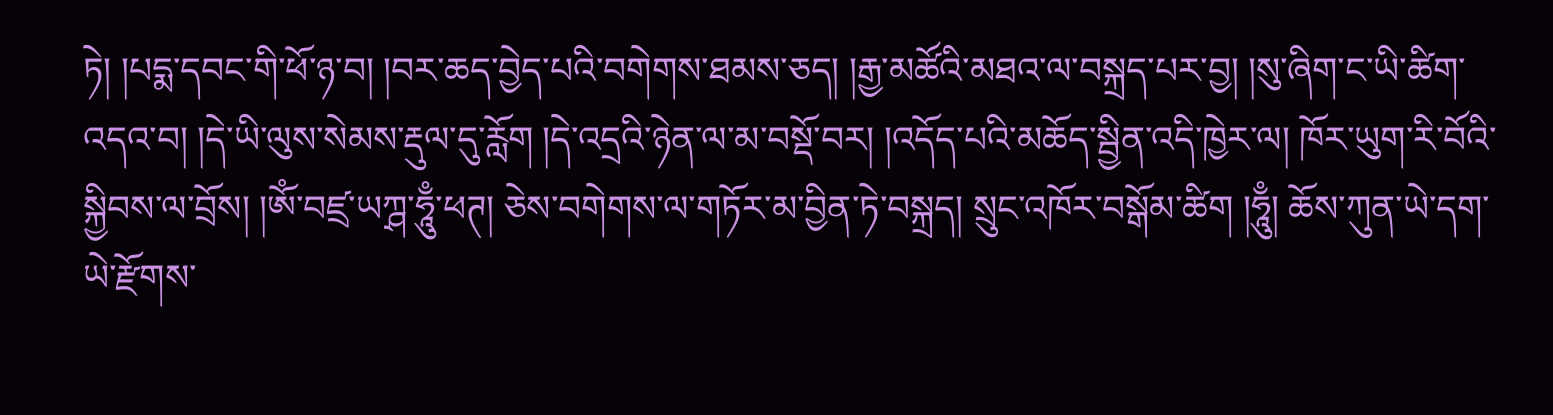ཏེ། །པདྨ་དབང་གི་ཕོ་ཉ་བ། །བར་ཆད་བྱེད་པའི་བགེགས་ཐམས་ཅད། །རྒྱ་མཚོའི་མཐའ་ལ་བསྐྲད་པར་བྱ། །སུ་ཞིག་ང་ཡི་ཚིག་འདའ་བ། །དེ་ཡི་ལུས་སེམས་རྡུལ་དུ་རློག །དེ་འདྲའི་ཉེན་ལ་མ་བསྡོ་བར། །འདོད་པའི་མཆོད་སྦྱིན་འདི་ཁྱེར་ལ། ཁོར་ཡུག་རི་བོའི་སྐྱིབས་ལ་བྲོས། །ཨོཾ་བཛྲ་ཡཀྴ་ཧཱུྃ་ཕཊ། ཅེས་བགེགས་ལ་གཏོར་མ་བྱིན་ཏེ་བསྐྲད། སྲུང་འཁོར་བསྒོམ་ཚིག །ཧཱུྃ། ཆོས་ཀུན་ཡེ་དག་ཡེ་རྫོགས་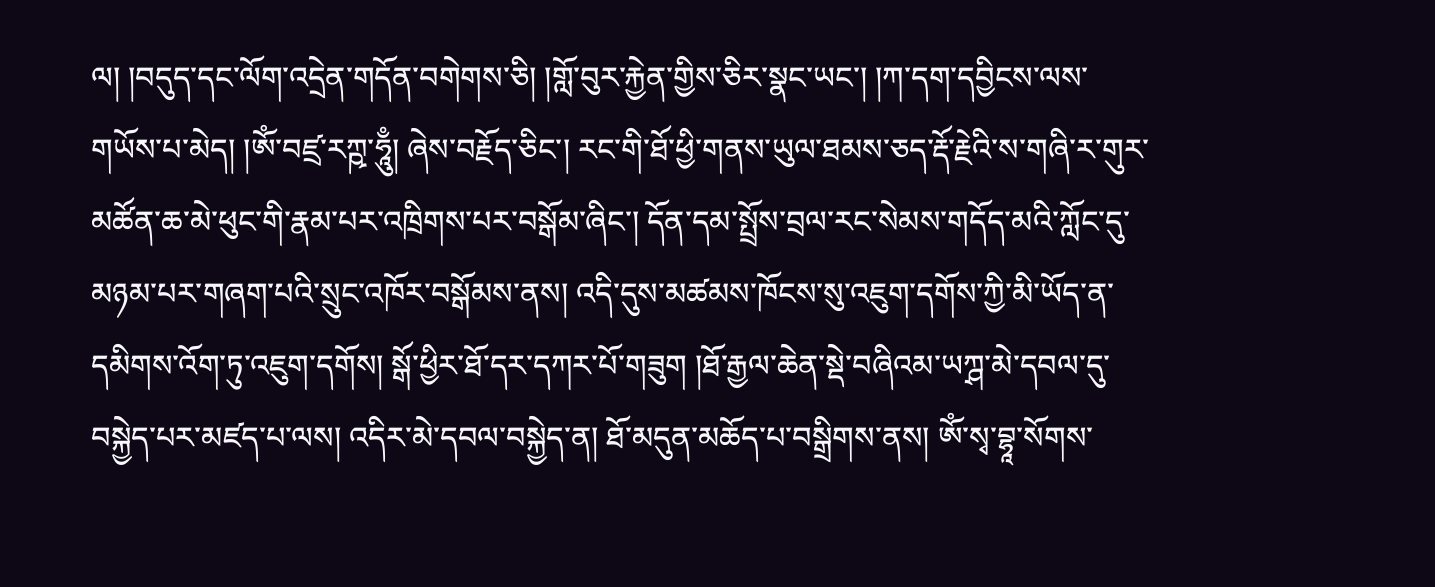ལ། །བདུད་དང་ལོག་འདྲེན་གདོན་བགེགས་ཅི། །གློ་བུར་རྐྱེན་གྱིས་ཅིར་སྣང་ཡང་། །ཀ་དག་དབྱིངས་ལས་གཡོས་པ་མེད། །ཨོཾ་བཛྲ་རཀྵ་ཧཱུྃ། ཞེས་བརྗོད་ཅིང་། རང་གི་ཐོ་ཕྱི་གནས་ཡུལ་ཐམས་ཅད་རྡོ་རྗེའི་ས་གཞི་ར་གུར་མཚོན་ཆ་མེ་ཕུང་གི་རྣམ་པར་འཁྲིགས་པར་བསྒོམ་ཞིང་། དོན་དམ་སྤྲོས་བྲལ་རང་སེམས་གདོད་མའི་ཀློང་དུ་མཉམ་པར་གཞག་པའི་སྲུང་འཁོར་བསྒོམས་ནས། འདི་དུས་མཚམས་ཁོངས་སུ་འཇུག་དགོས་ཀྱི་མི་ཡོད་ན་དམིགས་འོག་ཏུ་འཇུག་དགོས། སྒོ་ཕྱིར་ཐོ་དར་དཀར་པོ་གཟུག །ཐོ་རྒྱལ་ཆེན་སྡེ་བཞིའམ་ཡཀྴ་མེ་དབལ་དུ་བསྐྱེད་པར་མཛད་པ་ལས། འདིར་མེ་དབལ་བསྐྱེད་ན། ཐོ་མདུན་མཆོད་པ་བསྒྲིགས་ནས། ཨོཾ་སྭ་བྷཱ་སོགས་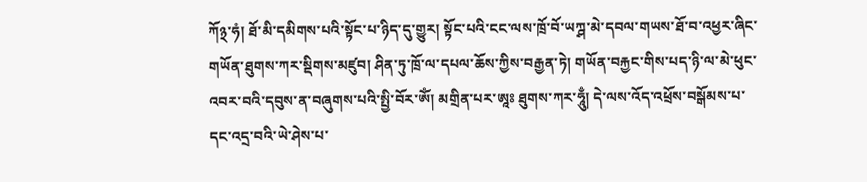ཀོ྅་ཧཾ། ཐོ་མི་དམིགས་པའི་སྟོང་པ་ཉིད་དུ་གྱུར། སྟོང་པའི་ངང་ལས་ཁྲོ་བོ་ཡཀྴ་མེ་དབལ་གཡས་ཐོ་བ་འཕྱར་ཞིང་གཡོན་ཐུགས་ཀར་སྡིགས་མཛུབ། ཤིན་ཏུ་ཁྲོ་ལ་དཔལ་ཆོས་ཀྱིས་བརྒྱན་ཏེ། གཡོན་བརྐྱང་གིས་པད་ཉི་ལ་མེ་ཕུང་འབར་བའི་དབུས་ན་བཞུགས་པའི་སྤྱི་བོར་ཨོཾ། མགྲིན་པར་ཨཱཿ ཐུགས་ཀར་ཧཱུྃ། དེ་ལས་འོད་འཕྲོས་བསྒོམས་པ་དང་འདྲ་བའི་ཡེ་ཤེས་པ་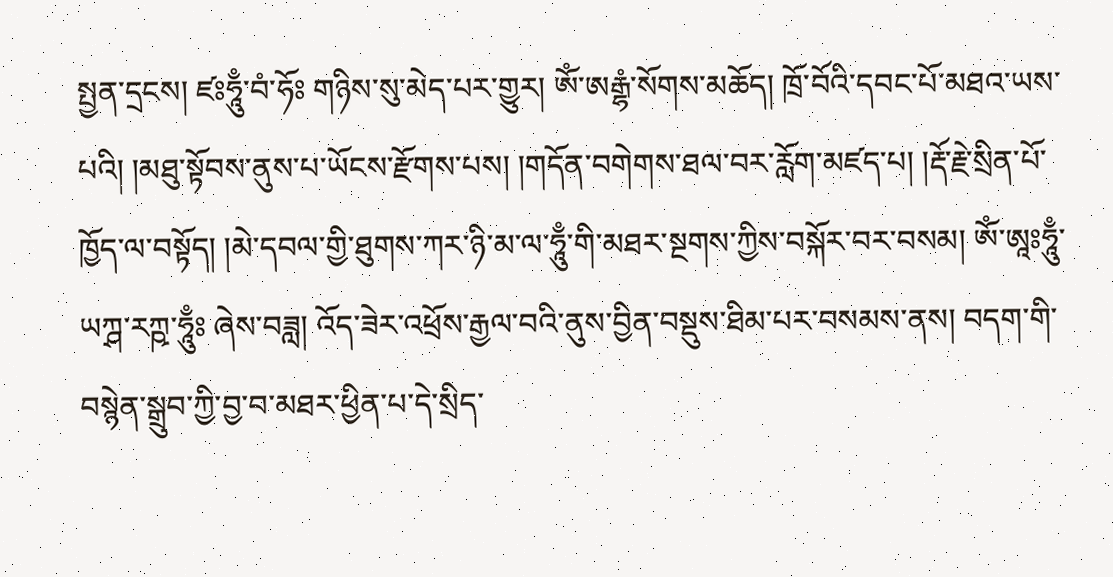སྤྱན་དྲངས། ཛཿཧཱུྃ་བཾ་ཧོཿ གཉིས་སུ་མེད་པར་གྱུར། ཨོཾ་ཨརྒྷཾ་སོགས་མཆོད། ཁྲོ་བོའི་དབང་པོ་མཐའ་ཡས་པའི། །མཐུ་སྟོབས་ནུས་པ་ཡོངས་རྫོགས་པས། །གདོན་བགེགས་ཐལ་བར་རློག་མཛད་པ། །རྡོ་རྗེ་སྲིན་པོ་ཁྱོད་ལ་བསྟོད། །མེ་དབལ་གྱི་ཐུགས་ཀར་ཉི་མ་ལ་ཧཱུྃ་གི་མཐར་སྔགས་ཀྱིས་བསྐོར་བར་བསམ། ཨོཾ་ཨཱཿཧཱུྃ་ཡཀྴ་རཀྵ་ཧཱུྃཿ ཞེས་བཟླ། འོད་ཟེར་འཕྲོས་རྒྱལ་བའི་ནུས་བྱིན་བསྡུས་ཐིམ་པར་བསམས་ནས། བདག་གི་བསྙེན་སྒྲུབ་ཀྱི་བྱ་བ་མཐར་ཕྱིན་པ་དེ་སྲིད་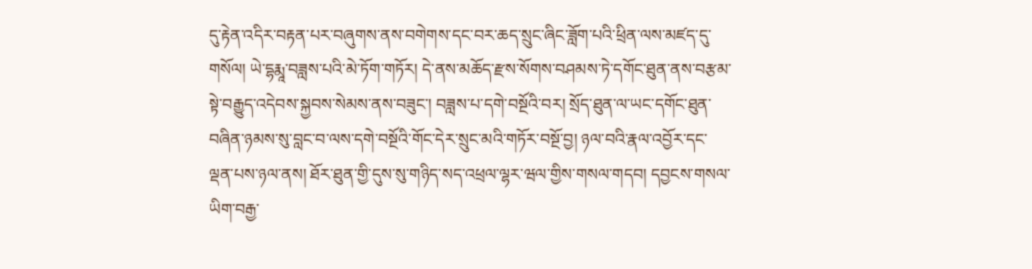དུ་རྟེན་འདིར་བརྟན་པར་བཞུགས་ནས་བགེགས་དང་བར་ཆད་སྲུང་ཞིང་ཟློག་པའི་ཕྲིན་ལས་མཛད་དུ་གསོལ། ཡེ་དྷརྨཱ་བཟླས་པའི་མེ་ཏོག་གཏོར། དེ་ནས་མཆོད་རྫས་སོགས་བཤམས་ཏེ་དགོང་ཐུན་ནས་བརྩམ་སྟེ་བརྒྱུད་འདེབས་སྐྱབས་སེམས་ནས་བཟུང་། བཟླས་པ་དགེ་བསྔོའི་བར། སྲོད་ཐུན་ལ་ཡང་དགོང་ཐུན་བཞིན་ཉམས་སུ་བླང་བ་ལས་དགེ་བསྔོའི་གོང་དེར་སྲུང་མའི་གཏོར་བསྔོ་བྱ། ཉལ་བའི་རྣལ་འབྱོར་དང་ལྡན་པས་ཉལ་ནས། ཐོར་ཐུན་གྱི་དུས་སུ་གཉིད་སད་འཕྲལ་ལྷར་ཝལ་གྱིས་གསལ་གདབ། དབྱངས་གསལ་ཡིག་བརྒྱ་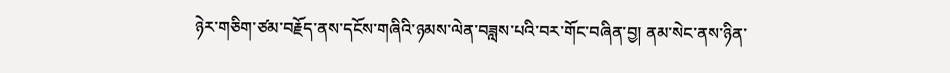ཉེར་གཅིག་ཙམ་བརྗོད་ནས་དངོས་གཞིའི་ཉམས་ལེན་བཟླས་པའི་བར་གོང་བཞིན་བྱ། ནམ་སེང་ནས་ཉིན་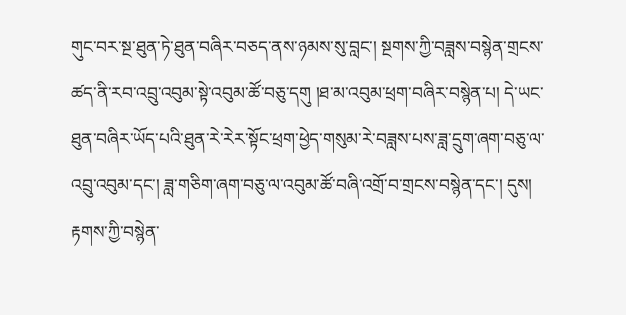གུང་བར་སྔ་ཐུན་ཏེ་ཐུན་བཞིར་བཅད་ནས་ཉམས་སུ་བླང་། སྔགས་ཀྱི་བཟླས་བསྙེན་གྲངས་ཚད་ནི་རབ་འབྲུ་འབུམ་སྟེ་འབུམ་ཚོ་བཅུ་དགུ །ཐ་མ་འབུམ་ཕྲག་བཞིར་བསྙེན་པ། དེ་ཡང་ཐུན་བཞིར་ཡོད་པའི་ཐུན་རེ་རེར་སྟོང་ཕྲག་ཕྱེད་གསུམ་རེ་བཟླས་པས་ཟླ་དྲུག་ཞག་བཅུ་ལ་འབྲུ་འབུམ་དང་། ཟླ་གཅིག་ཞག་བཅུ་ལ་འབུམ་ཚོ་བཞི་འགྲོ་བ་གྲངས་བསྙེན་དང་། དུས། རྟགས་ཀྱི་བསྙེན་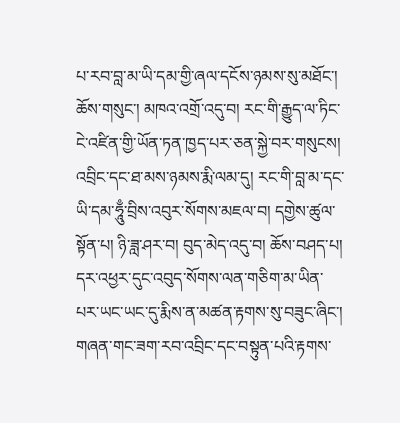པ་རབ་བླ་མ་ཡི་དམ་གྱི་ཞལ་དངོས་ཉམས་སུ་མཐོང་། ཆོས་གསུང་། མཁའ་འགྲོ་འདུ་བ། རང་གི་རྒྱུད་ལ་ཏིང་ངེ་འཛིན་གྱི་ཡོན་ཏན་ཁྱད་པར་ཅན་སྐྱེ་བར་གསུངས། འབྲིང་དང་ཐ་མས་ཉམས་རྨི་ལམ་དུ། རང་གི་བླ་མ་དང་ཡི་དམ་ཧཱུྃ་བྲིས་འབུར་སོགས་མཇལ་བ། དགྱེས་ཚུལ་སྟོན་པ། ཉི་ཟླ་ཤར་བ། བུད་མེད་འདུ་བ། ཆོས་བཤད་པ། དར་འཕྱར་དུང་འབུད་སོགས་ལན་གཅིག་མ་ཡིན་པར་ཡང་ཡང་དུ་རྨིས་ན་མཚན་རྟགས་སུ་བཟུང་ཞིང་། གཞན་གང་ཟག་རབ་འབྲིང་དང་བསྟུན་པའི་རྟགས་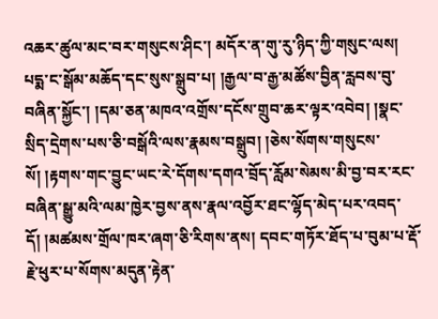འཆར་ཚུལ་མང་བར་གསུངས་ཤིང་། མདོར་ན་གུ་རུ་ཉིད་ཀྱི་གསུང་ལས། པདྨ་ང་སྒོམ་མཆོད་དང་སུས་སྒྲུབ་པ། །རྒྱལ་བ་རྒྱ་མཚོས་བྱིན་རླབས་བུ་བཞིན་སྐྱོང་། །དམ་ཅན་མཁའ་འགྲོས་དངོས་གྲུབ་ཆར་ལྟར་འབེབ། །སྣང་སྲིད་དྲེགས་པས་ཅི་བསྒོའི་ལས་རྣམས་བསྒྲུབ། །ཅེས་སོགས་གསུངས་སོ། །རྟགས་གང་བྱུང་ཡང་རེ་དོགས་དགའ་བྲོད་རློམ་སེམས་མི་བྱ་བར་རང་བཞིན་སྒྱུ་མའི་ལམ་ཁྱེར་བྱས་ནས་རྣལ་འབྱོར་ཐང་ལྷོད་མེད་པར་འབད་དོ། །མཚམས་གྲོལ་ཁར་ཞག་ཅི་རིགས་ནས། དབང་གཏོར་ཐོད་པ་བུམ་པ་རྡོ་རྗེ་ཕུར་པ་སོགས་མདུན་རྟེན་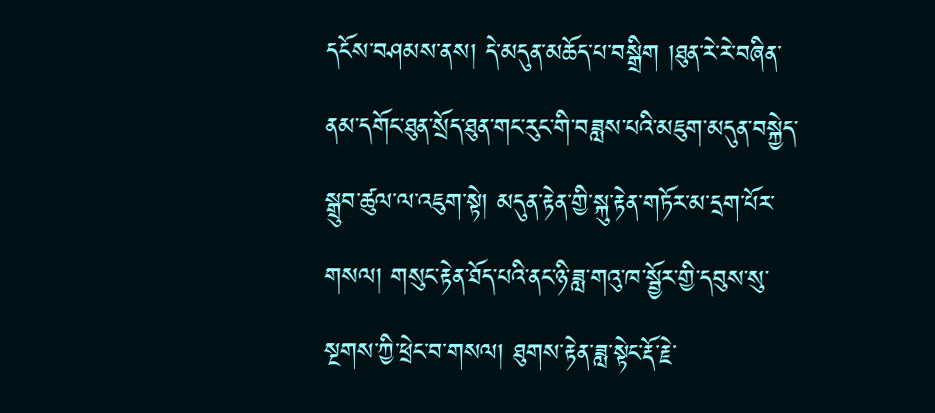དངོས་བཤམས་ནས། དེ་མདུན་མཆོད་པ་བསྒྲིག །ཐུན་རེ་རེ་བཞིན་ནམ་དགོང་ཐུན་སྲོད་ཐུན་གང་རུང་གི་བཟླས་པའི་མཇུག་མདུན་བསྐྱེད་སྒྲུབ་ཚུལ་ལ་འཇུག་སྟེ། མདུན་རྟེན་གྱི་སྐུ་རྟེན་གཏོར་མ་དྲག་པོར་གསལ། གསུང་རྟེན་ཐོད་པའི་ནང་ཉི་ཟླ་གའུ་ཁ་སྦྱོར་གྱི་དབུས་སུ་སྔགས་ཀྱི་ཕྲེང་བ་གསལ། ཐུགས་རྟེན་ཟླ་སྟེང་རྡོ་རྗེ་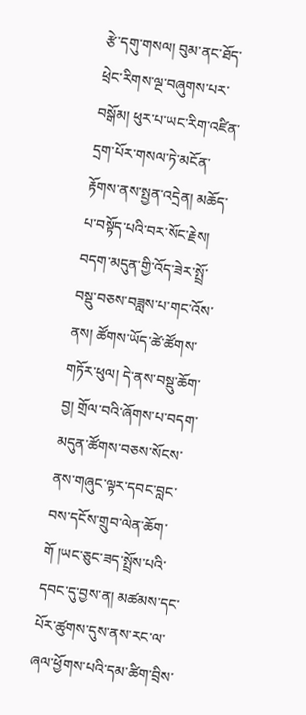རྩེ་དགུ་གསལ། བུམ་ནང་ཐོད་ཕྲེང་རིགས་ལྔ་བཞུགས་པར་བསྒོམ། ཕུར་པ་ཡང་རིག་འཛིན་དྲག་པོར་གསལ་ཏེ་མངོན་རྟོགས་ནས་སྤྱན་འདྲེན། མཆོད་པ་བསྟོད་པའི་བར་སོང་རྗེས། བདག་མདུན་གྱི་འོད་ཟེར་སྤྲོ་བསྡུ་བཅས་བཟླས་པ་གང་འོས་ནས། ཚོགས་ཡོད་ཚེ་ཚོགས་གཏོར་ཕུལ། དེ་ནས་བསྡུ་ཆོག་བྱ། གྲོལ་བའི་ཞོགས་པ་བདག་མདུན་ཚོགས་བཅས་སོངས་ནས་གཞུང་ལྟར་དབང་བླང་བས་དངོས་གྲུབ་ལེན་ཆོག་གོ །ཡང་ཅུང་ཟད་སྤྲོས་པའི་དབང་དུ་བྱས་ན། མཚམས་དང་པོར་ཚུགས་དུས་ནས་རང་ལ་ཞལ་ཕྱོགས་པའི་དམ་ཚིག་བྲིས་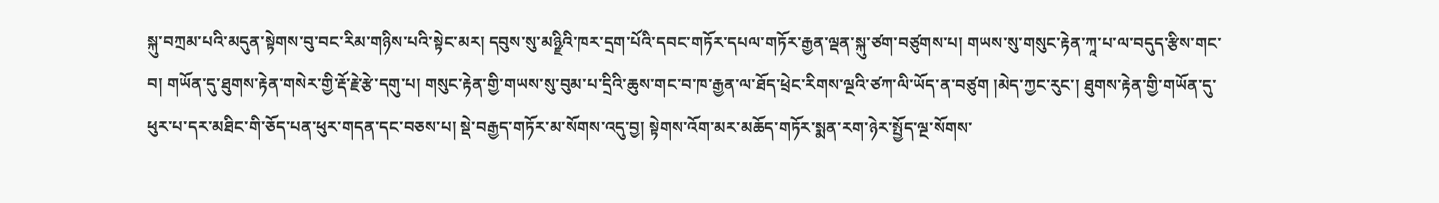སྐུ་བཀྲམ་པའི་མདུན་སྟེགས་བུ་བང་རིམ་གཉིས་པའི་སྟེང་མར། དབུས་སུ་མཉྫིའི་ཁར་དྲག་པོའི་དབང་གཏོར་དཔལ་གཏོར་རྒྱན་ལྡན་སྐུ་ཙག་བཙུགས་པ། གཡས་སུ་གསུང་རྟེན་ཀཱ་པ་ལ་བདུད་རྩིས་གང་བ། གཡོན་དུ་ཐུགས་རྟེན་གསེར་གྱི་རྡོ་རྗེ་རྩེ་དགུ་པ། གསུང་རྟེན་གྱི་གཡས་སུ་བུམ་པ་དྲིའི་ཆུས་གང་བ་ཁ་རྒྱན་ལ་ཐོད་ཕྲེང་རིགས་ལྔའི་ཙཀ་ལི་ཡོད་ན་བཙུག །མེད་ཀྱང་རུང་། ཐུགས་རྟེན་གྱི་གཡོན་དུ་ཕུར་པ་དར་མཐིང་གི་ཅོད་པན་ཕུར་གདན་དང་བཅས་པ། སྡེ་བརྒྱད་གཏོར་མ་སོགས་འདུ་བྱ། སྟེགས་འོག་མར་མཆོད་གཏོར་སྨན་རག་ཉེར་སྤྱོད་ལྔ་སོགས་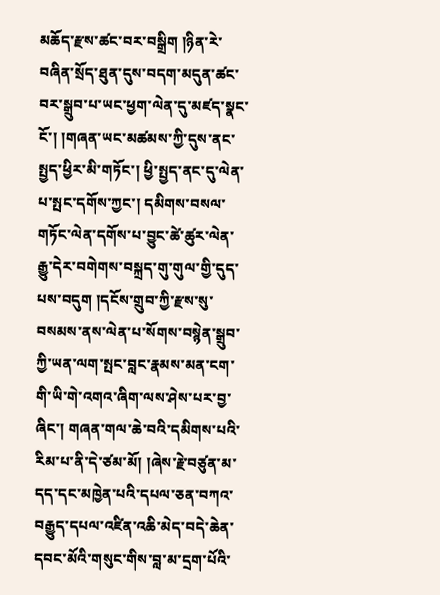མཆོད་རྫས་ཚང་བར་བསྒྲིག །ཉིན་རེ་བཞིན་སྲོད་ཐུན་དུས་བདག་མདུན་ཚང་བར་སྒྲུབ་པ་ཡང་ཕྱག་ལེན་དུ་མཛད་སྣང་ངོ་། །གཞན་ཡང་མཚམས་ཀྱི་དུས་ནང་སྤྱད་ཕྱིར་མི་གཏོང་། ཕྱི་སྤྱད་ནང་དུ་ལེན་པ་སྤང་དགོས་ཀྱང་། དམིགས་བསལ་གཏོང་ལེན་དགོས་པ་བྱུང་ཚེ་ཚུར་ལེན་རྒྱུ་དེར་བགེགས་བསྐྲད་གུ་གུལ་གྱི་དུད་པས་བདུག །དངོས་གྲུབ་ཀྱི་རྫས་སུ་བསམས་ནས་ལེན་པ་སོགས་བསྙེན་སྒྲུབ་ཀྱི་ཡན་ལག་སྤང་བླང་རྣམས་མན་ངག་གི་ཡི་གེ་འགའ་ཞིག་ལས་ཤེས་པར་བྱ་ཞིང་། གཞན་གལ་ཆེ་བའི་དམིགས་པའི་རིམ་པ་ནི་དེ་ཙམ་མོ། །ཞེས་རྗེ་བཙུན་མ་དད་དང་མཁྱེན་པའི་དཔལ་ཅན་བཀའ་བརྒྱུད་དཔལ་འཛིན་འཆི་མེད་བདེ་ཆེན་དབང་མོའི་གསུང་གིས་བླ་མ་དྲག་པོའི་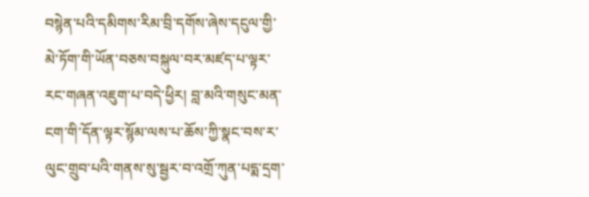བསྙེན་པའི་དམིགས་རིམ་བྲི་དགོས་ཞེས་དངུལ་གྱི་མེ་ཏོག་གི་ཡོན་བཅས་བསྐུལ་བར་མཛད་པ་ལྟར་རང་གཞན་འཇུག་པ་བདེ་ཕྱིར། བླ་མའི་གསུང་མན་ངག་གི་དོན་ལྟར་སྙོམ་ལས་པ་ཆོས་ཀྱི་སྣང་བས་ར་ལུང་གྲུབ་པའི་གནས་སུ་སྦྱར་བ་འགྲོ་ཀུན་པདྨ་དྲག་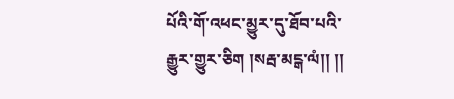པོའི་གོ་འཕང་མྱུར་དུ་ཐོབ་པའི་རྒྱུར་གྱུར་ཅིག །སརྦ་མངྒ་ལཾ།། །།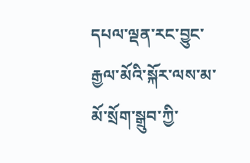དཔལ་ལྡན་རང་བྱུང་རྒྱལ་མོའི་སྐོར་ལས་མ་མོ་སྲོག་སྒྲུབ་ཀྱི་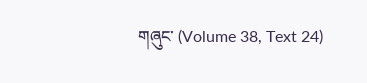གཞུང་ (Volume 38, Text 24)